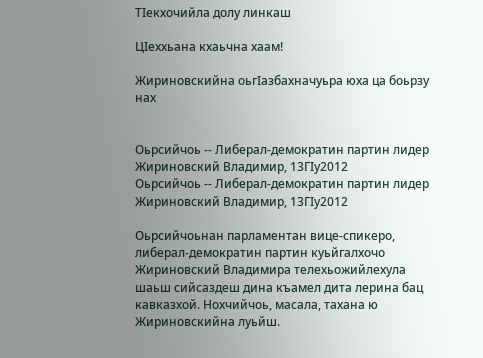ТIекхочийла долу линкаш

ЦIеххьана кхаьчна хаам!

Жириновскийна оьгIазбахначуьра юха ца боьрзу нах


Оьрсийчоь -- Либерал-демократин партин лидер Жириновский Владимир, 13ГIу2012
Оьрсийчоь -- Либерал-демократин партин лидер Жириновский Владимир, 13ГIу2012

Оьрсийчоьнан парламентан вице-спикеро, либерал-демократин партин куьйгалхочо Жириновский Владимира телехьожийлехула шаьш сийсаздеш дина къамел дита лерина бац кавказхой. Нохчийчоь, масала, тахана ю Жириновскийна луьйш.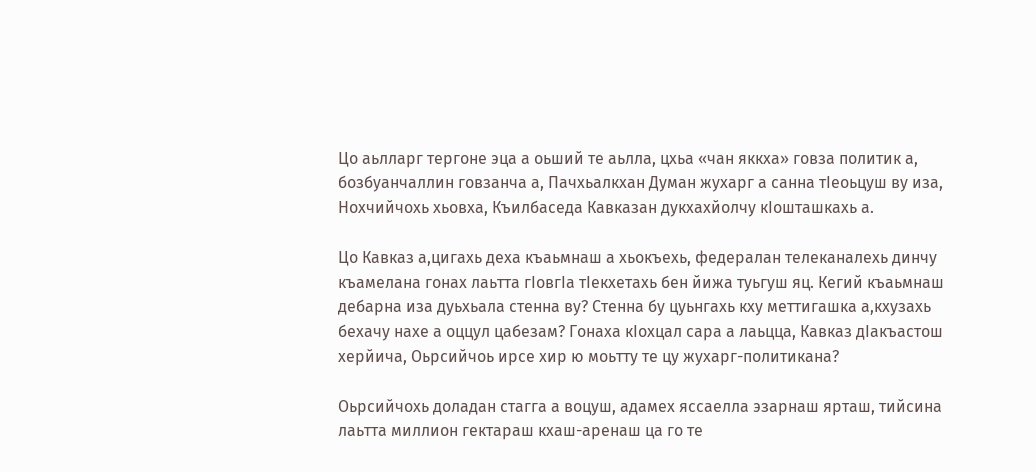Цо аьлларг тергоне эца а оьший те аьлла, цхьа «чан яккха» говза политик а, бозбуанчаллин говзанча а, Пачхьалкхан Думан жухарг а санна тIеоьцуш ву иза, Нохчийчохь хьовха, Къилбаседа Кавказан дукхахйолчу кIошташкахь а.

Цо Кавказ а,цигахь деха къаьмнаш а хьокъехь, федералан телеканалехь динчу къамелана гонах лаьтта гIовгIа тIекхетахь бен йижа туьгуш яц. Кегий къаьмнаш дебарна иза дуьхьала стенна ву? Стенна бу цуьнгахь кху меттигашка а,кхузахь бехачу нахе а оццул цабезам? Гонаха кIохцал сара а лаьцца, Кавказ дIакъастош херйича, Оьрсийчоь ирсе хир ю моьтту те цу жухарг-политикана?

Оьрсийчохь доладан стагга а воцуш, адамех яссаелла эзарнаш ярташ, тийсина лаьтта миллион гектараш кхаш-аренаш ца го те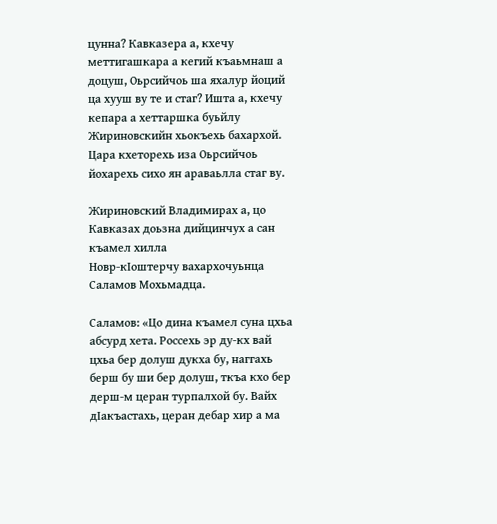цунна? Кавказера а, кхечу меттигашкара а кегий къаьмнаш а доцуш, Оьрсийчоь ша яхалур йоций ца хууш ву те и стаг? Ишта а, кхечу кепара а хеттаршка буьйлу Жириновскийн хьокъехь бахархой. Цара кхеторехь иза Оьрсийчоь йохарехь сихо ян араваьлла стаг ву.

Жириновский Владимирах а, цо Кавказах доьзна дийцинчух а сан къамел хилла
Новр-кIоштерчу вахархочуьнца Саламов Мохьмадца.

Саламов: «Цо дина къамел суна цхьа абсурд хета. Россехь эр ду-кх вай цхьа бер долуш дукха бу, наггахь берш бу ши бер долуш, ткъа кхо бер дерш-м церан турпалхой бу. Вайх дIакъастахь, церан дебар хир а ма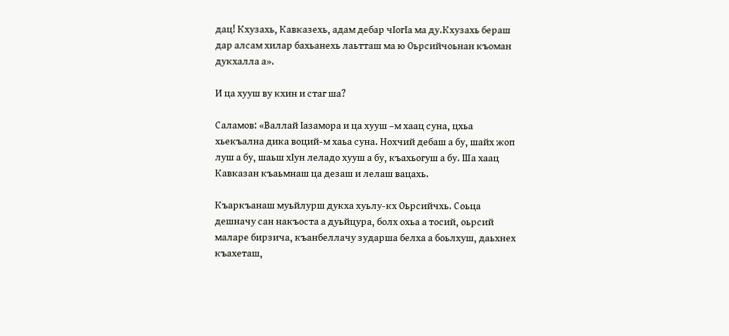дац! Кхузахь, Кавказехь, адам дебар чIогIа ма ду.Кхузахь бераш дар алсам хилар бахьанехь лаьтташ ма ю Оьрсийчоьнан къоман дукхалла а».

И ца хууш ву кхин и стаг ша?

Саламов: «Валлай Iазамора и ца хууш –м хаац суна, цхьа хьекъална дика воций-м хаьа суна. Нохчий дебаш а бу, шайх жоп луш а бу, шаьш хIун леладо хууш а бу, къахьогуш а бу. Ша хаац Кавказан къаьмнаш ца дезаш и лелаш вацахь.

Къаркъанаш муьйлурш дукха хуьлу-кх Оьрсийчхь. Соьца дешначу сан накъоста а дуьйцура, болх охьа а тосий, оьрсий маларе бирзича, къанбеллачу зударша белха а боьлхуш, даьхнех къахеташ,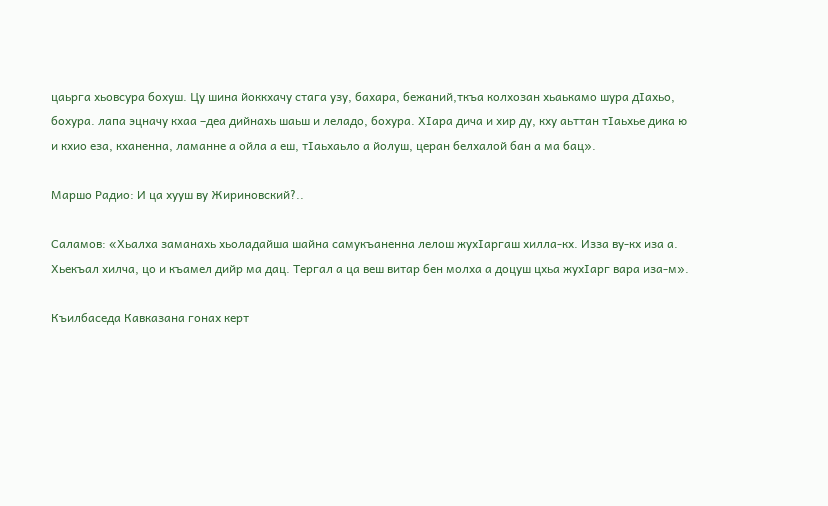цаьрга хьовсура бохуш. Цу шина йоккхачу стага узу, бахара, бежаний,ткъа колхозан хьаькамо шура дIахьо, бохура. лапа эцначу кхаа –деа дийнахь шаьш и леладо, бохура. ХIара дича и хир ду, кху аьттан тIаьхье дика ю и кхио еза, кханенна, ламанне а ойла а еш, тIаьхаьло а йолуш, церан белхалой бан а ма бац».

Маршо Радио: И ца хууш ву Жириновский?..

Саламов: «Хьалха заманахь хьоладайша шайна самукъаненна лелош жухIаргаш хилла-кх. Изза ву-кх иза а. Хьекъал хилча, цо и къамел дийр ма дац. Тергал а ца веш витар бен молха а доцуш цхьа жухIарг вара иза-м».

Къилбаседа Кавказана гонах керт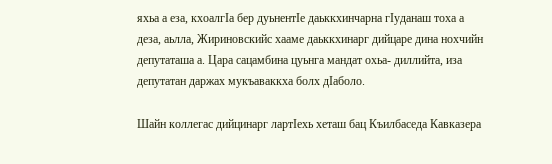яхьа а еза, кхоалгIа бер дуьнентIе даьккхинчарна гIуданаш тоха а деза, аьлла, Жириновскийс хааме даьккхинарг дийцаре дина нохчийн депутаташа а. Цара сацамбина цуьнга мандат охьа- диллийта, иза депутатан даржах мукъаваккха болх дIаболо.

Шайн коллегас дийцинарг лартIехь хеташ бац Къилбаседа Кавказера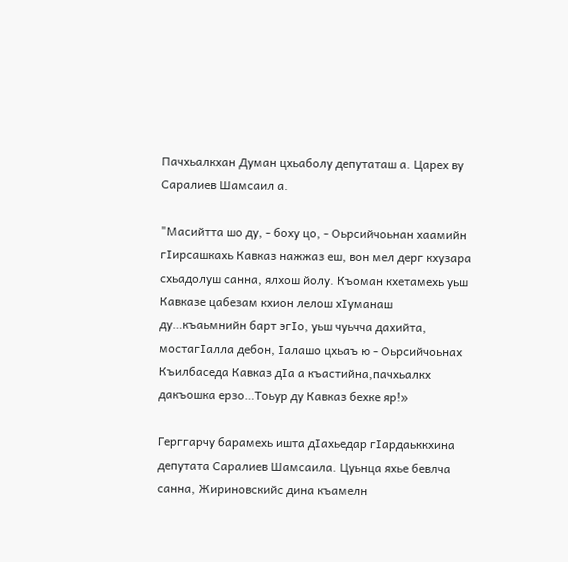Пачхьалкхан Думан цхьаболу депутаташ а. Царех ву Саралиев Шамсаил а.

"Масийтта шо ду, - боху цо, - Оьрсийчоьнан хаамийн гIирсашкахь Кавказ нажжаз еш, вон мел дерг кхузара схьадолуш санна, ялхош йолу. Къоман кхетамехь уьш Кавказе цабезам кхион лелош хIуманаш ду…къаьмнийн барт эгIо, уьш чуьчча дахийта, мостагIалла дебон, Iалашо цхьаъ ю - Оьрсийчоьнах Къилбаседа Кавказ дIа а къастийна,пачхьалкх дакъошка ерзо…Тоьур ду Кавказ бехке яр!»

Герггарчу барамехь ишта дIахьедар гIардаьккхина депутата Саралиев Шамсаила. Цуьнца яхье бевлча санна, Жириновскийс дина къамелн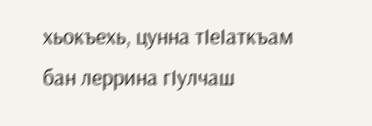хьокъехь, цунна тIеIаткъам бан леррина гIулчаш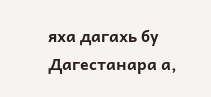яха дагахь бу Дагестанара а,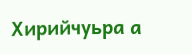Хирийчуьра а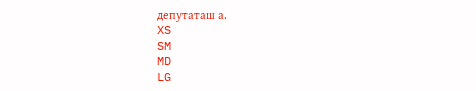депутаташ а.
XS
SM
MD
LG